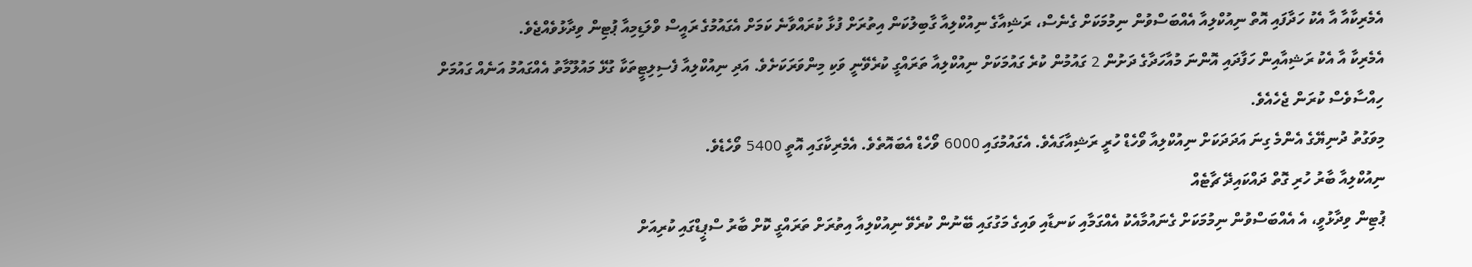އެމެރިކާއާ އާ އެކު ހަދާފައި އޮތް ނިއުކްލިއާ އެއްބަސްވުން ނިމުމަކަށް ގެނެސް، ރަޝިއާގެ ނިއުކްލިއާ ގާބިލުކަން އިތުރަށް ފުޅާ ކުރައްވާނެ ކަމަށް އެގައުމުގެ ރައީސް ވްލަޑިމިއާ ޕުޓިން ވިދާޅުވެއްޖެވެ.
އެމެރިކާ އާ އެކު ރަޝިއާއިން ހަފާދައި އޮންނަ މުއާހަދާގެ ދަށުން 2 ގައުމުން ކުރެ ގައުމަކަށް ނިއުކްލިއާ ތަރައްގީ ކުރެވޭނީ ވަކި މިންވަރަކަށެވެ. އަދި ނިއުކްލިއާ ފެސިލިޓީތަކާ ގުޅޭ މައުލޫމާތު އެއްގައުމު އަނެއް ގައުމަށް ހިއްސާވެސް ކުރަން ޖެހެއެވެ.
މިވަގުތު ދުނިޔޭގެ އެންމެ ގިނަ އަދަދަކަށް ނިއުކްލިއާ ވޯހެޑް ހުރީ ރަޝިއާގައެވެ. އެގައުމުގައި 6000 ވޯހެޑް އެބައޮތެވެ. އެމެރިކާގައި އޮތީ 5400 ވޯހެޑެވެ.
ނިއުކްލިއާ ބާރު ހުރި ގޮތް ދައްކައިދޭ ޗާޓެއް
ޕުޓިން ވިދާޅުވީ، އެ އެއްބަސްވުން ނިމުމަކަށް ގެނައުމާއެކު އެއްގަމާއި ކަނޑާއި ވައިގެ މަގުގައި ބޭނުން ކުރެވޭ ނިއުކްލިއާ އިތުރަށް ތަރައްގީ ކޮށް ބާރު ސްޕީޑްގައި ކުރިއަށް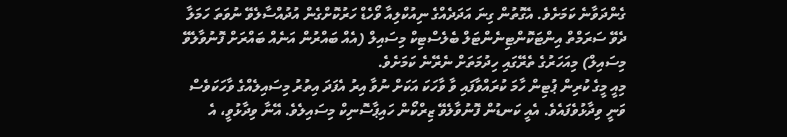ގެންދަވާނެ ކަމަށެވެ. އެގޮތުން ގިނަ އަދަދެއްގެ ނިއުކްލިއާ ވޯހެޑް ހަރުކޮށްގެން އުދުއްސާލެވޭ ނުވަތަ ހަމަލާ ދެވޭ ސަރަމްތް އިންޓަކޮންޓިނެންޓަލް ބެލެސްޓިކް މިސައިލް (އެއް ބައްރުން އަނެއް ބައްރަށް ފޮނުވާލެވޭ މިސައިލް) މިއަހަރުގެ ތެރޭގައި ހިދުމަތަށް ނެރޭނެ ކަމަށެވެ.
މިއީ މީގެ ކުރިން ޕުޓިން ހާމަ ކުރައްވާފައި ވާ ވާހަކަ އަކަށް ނުވާ އިރު އެފަދަ އިތުރު މިސައިލެއްގެ ވާހަކަވެސް ވަނީ ވިދާޅުވެފައެވެ. އެއީ ކަނޑުން ފޮނުވާލެވޭ ޒިރްކޯން ހައިޕާސޮނިކް މިސައިލެވެ. އޭނާ ވިދާޅުވީ، އެ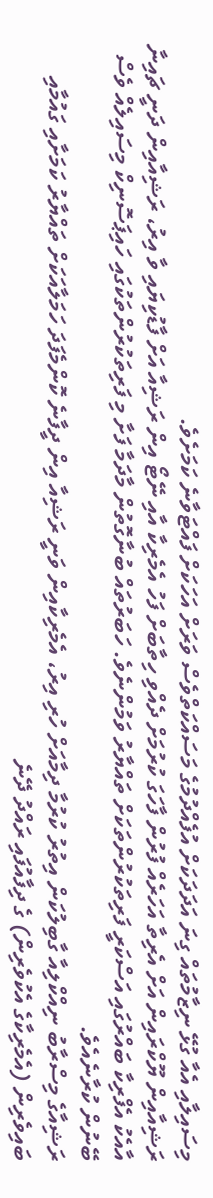މިސައިލާއި އެއާ ގުޅޭ ނިޒާމުތައް ގިނަ އަދަދަކަށް އުފެއްދުމުގެ މަސައްކަތްވެސް ވަރަށް އަހަކަށް ފައްޓަވާނެ ކަމަށެވެ.
ރަޝިއާއިން ޔޫކްރައިން އަށް އެރިތާ އަހަރެއް ފުރުން ފާހަގަ ކުރުމަށް ދެއްވި ހިތާބަށް ފަހު އެމެރިކާ އާއި ނޭޓޯ އިން ރަޝިއާ އަށް ފާޑުކިޔައި ވާ އިރު، ރަޝިއާއިން ދަނީ ޗައިނާ އާއެކު އެފްރިކާ ބައްރުގައި އަސްކަރީ ފަރިތަކުރުންތަކަށް ތައްޔާރު ވަމުންނެވެ. ހަބަރުތައް ބުނާގޮތުން މާދަމާ ފަށާ މި ފަރިތަކުރުންތަކުގައި ހައިޕަސޮނިކް މިސައިލެއް ވެސް ބޭނުން ކުރާނެއެވެ.
ރަޝިއާގެ މިސްރާބު ނިއްކްލިއާ ގާބިލުކަން އިތުރު ކުރުމާ ދިމާއަށް ހުރި އިރު، އެމެރިކާއިން ވަނީ ރަޝިއާ އިން ދީފާނެ ކޮންމެފަދަ ހަމަލާއަކަށް ތައްޔާރު ކަމަށާއި ގައުމާއި ބައިވެރިން (އެމެރިކާގެ އެކުވެރިން) ގެ ދިފާއުފައި ރައްދު ދޭނެ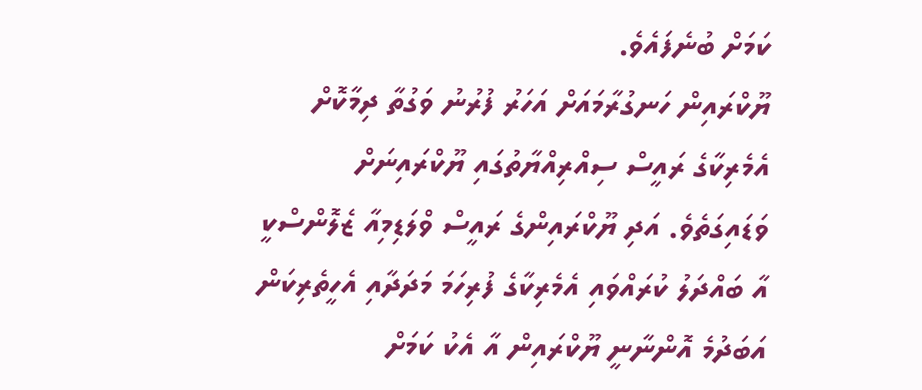ކަމަށް ބުނެފައެވެ.
ޔޫކްރައިން ހަނގުރާމައަށް އަހަރު ފުރުނު ވަގުތާ ދިމާކޮށް އެމެރިކާގެ ރައީސް ސިއްރިއްޔާތުގައި ޔޫކްރައިނަށް ވަޑައިގަތެވެ. އަދި ޔޫކްރައިންގެ ރައީސް ވްލަޑިމިއާ ޒެލޮންސްކީ އާ ބައްދަލު ކުރައްވައި އެމެރިކާގެ ފުރިހަމަ މަދަދާއި އެހީތެރިކަން އަބަދުމެ އޮންނާނީ ޔޫކްރައިން އާ އެކު ކަމަށް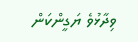ވިދާޅުވެ ޔަގީންކަން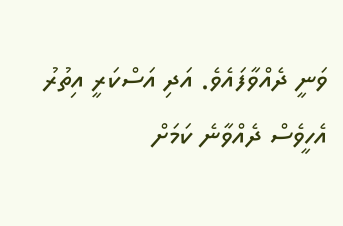ވަނީ ދެއްވާފައެވެ. އަދި އަސްކަރީ އިތުރު އެހީވެސް ދެއްވާނެ ކަމަށް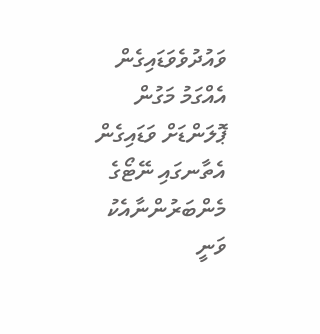ވައުދުވެވަޑައިގެން އެއްގަމު މަގުން ޕޮލަންޑަށް ވަޑައިގެން އެތާނގައި ނޭޓޯގެ މެންބަރުންނާއެކު ވަނީ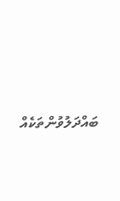ބައްދަލުވުންތަކެއް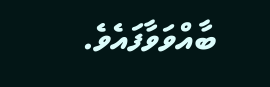ބާއްވަވާފައެވެ.